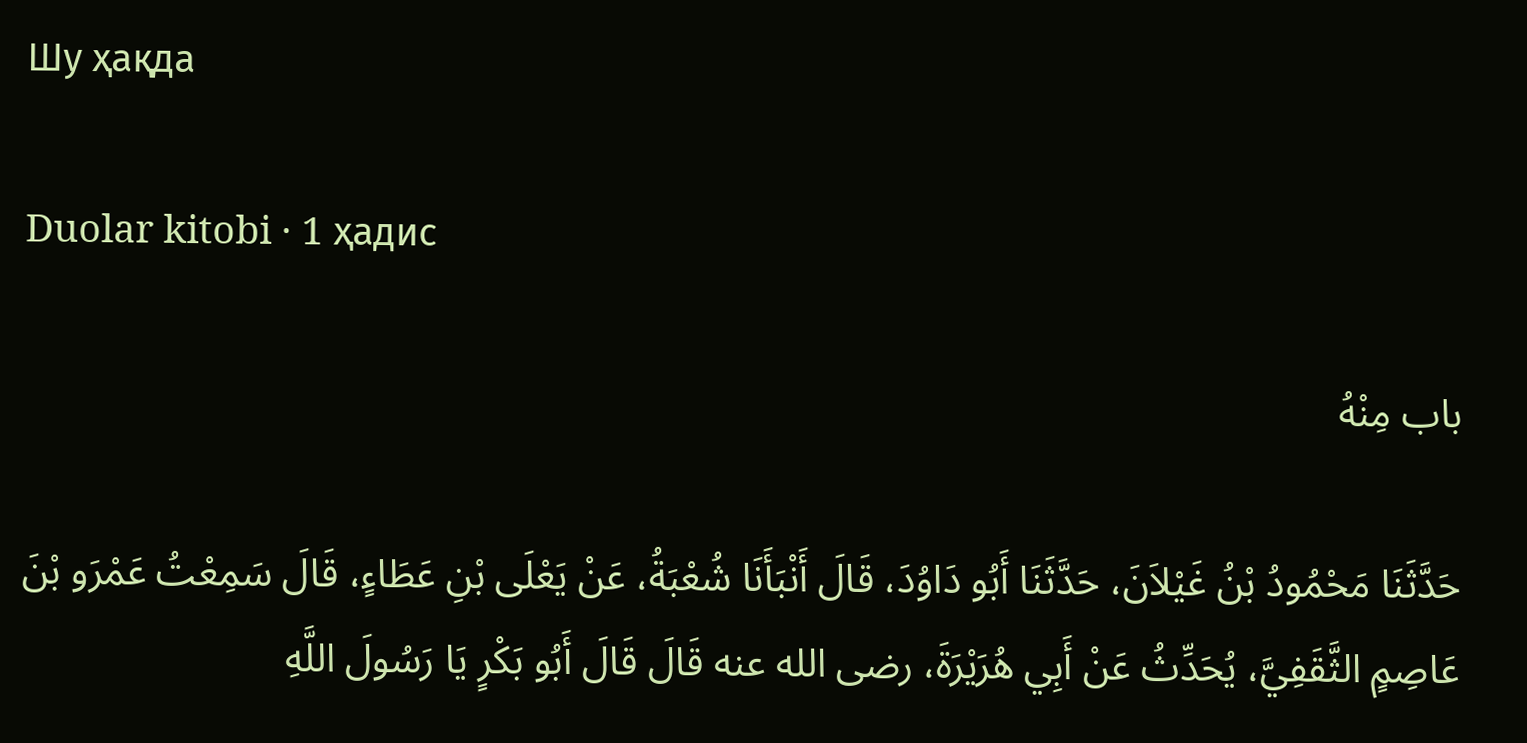Шу ҳақда

Duolar kitobi · 1 ҳадис

باب مِنْهُ

حَدَّثَنَا مَحْمُودُ بْنُ غَيْلاَنَ، حَدَّثَنَا أَبُو دَاوُدَ، قَالَ أَنْبَأَنَا شُعْبَةُ، عَنْ يَعْلَى بْنِ عَطَاءٍ، قَالَ سَمِعْتُ عَمْرَو بْنَ عَاصِمٍ الثَّقَفِيَّ، يُحَدِّثُ عَنْ أَبِي هُرَيْرَةَ، رضى الله عنه قَالَ قَالَ أَبُو بَكْرٍ يَا رَسُولَ اللَّهِ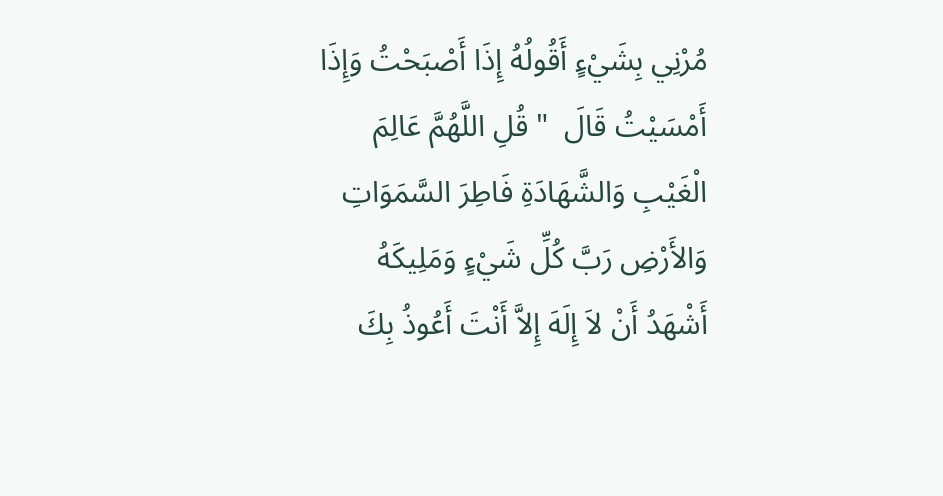مُرْنِي بِشَيْءٍ أَقُولُهُ إِذَا أَصْبَحْتُ وَإِذَا أَمْسَيْتُ قَالَ  " قُلِ اللَّهُمَّ عَالِمَ الْغَيْبِ وَالشَّهَادَةِ فَاطِرَ السَّمَوَاتِ وَالأَرْضِ رَبَّ كُلِّ شَيْءٍ وَمَلِيكَهُ أَشْهَدُ أَنْ لاَ إِلَهَ إِلاَّ أَنْتَ أَعُوذُ بِكَ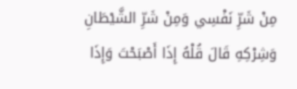مِنْ شَرِّ نَفْسِي وَمِنْ شَرِّ الشَّيْطَانِ وَشِرْكِهِ قَالَ قُلْهُ إِذَا أَصْبَحْتَ وَإِذَا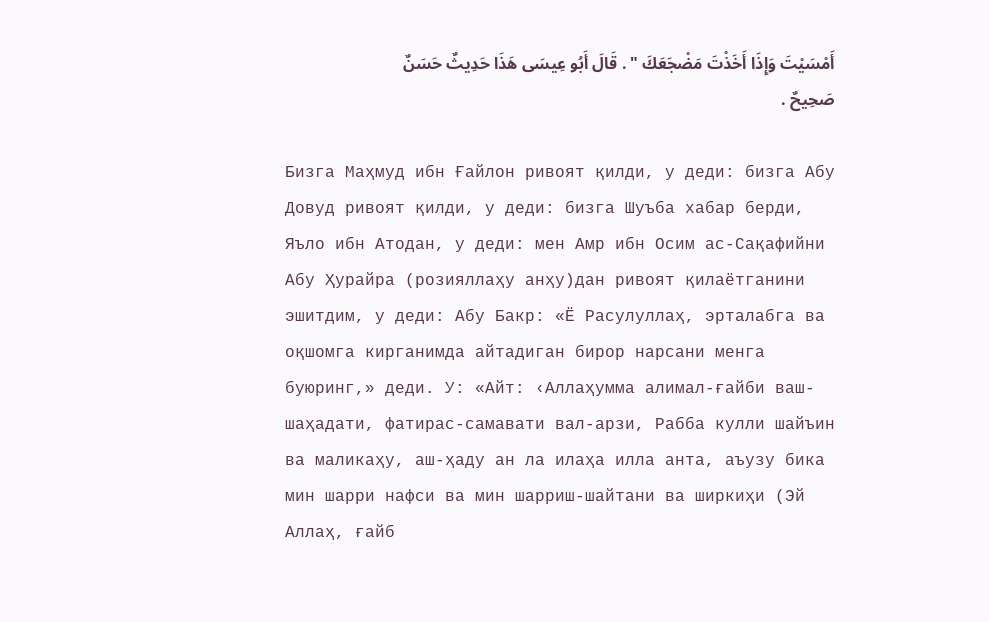أَمْسَيْتَ وَإِذَا أَخَذْتَ مَضْجَعَكَ " . قَالَ أَبُو عِيسَى هَذَا حَدِيثٌ حَسَنٌ صَحِيحٌ .

Бизга Маҳмуд ибн Ғайлон ривоят қилди, у деди: бизга Абу Довуд ривоят қилди, у деди: бизга Шуъба хабар берди, Яъло ибн Атодан, у деди: мен Амр ибн Осим ас-Сақафийни Абу Ҳурайра (розияллаҳу анҳу)дан ривоят қилаётганини эшитдим, у деди: Абу Бакр: «Ё Расулуллаҳ, эрталабга ва оқшомга кирганимда айтадиган бирор нарсани менга буюринг,» деди. У: «Айт: ‹Аллаҳумма алимал-ғайби ваш-шаҳадати, фатирас-самавати вал-арзи, Рабба кулли шайъин ва маликаҳу, аш-ҳаду ан ла илаҳа илла анта, аъузу бика мин шарри нафси ва мин шарриш-шайтани ва ширкиҳи (Эй Аллаҳ, ғайб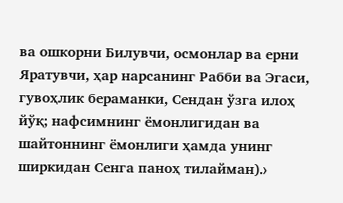ва ошкорни Билувчи, осмонлар ва ерни Яратувчи, ҳар нарсанинг Рабби ва Эгаси, гувоҳлик бераманки, Сендан ўзга илоҳ йўқ; нафсимнинг ёмонлигидан ва шайтоннинг ёмонлиги ҳамда унинг ширкидан Сенга паноҳ тилайман).›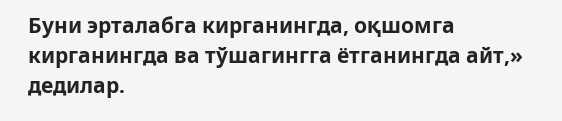Буни эрталабга кирганингда, оқшомга кирганингда ва тўшагингга ётганингда айт,» дедилар.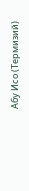Абу Исо (Термизий)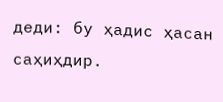деди: бу ҳадис ҳасан саҳиҳдир.